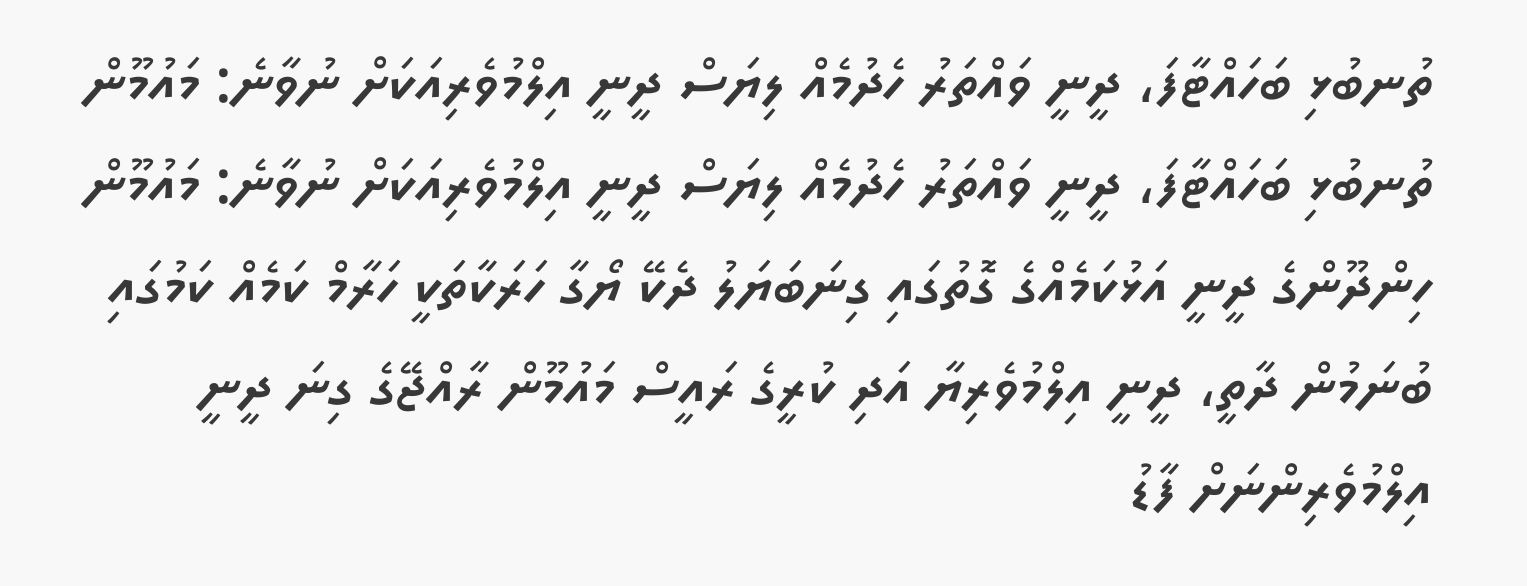ތުނބުޅި ބަހައްޓާފަ، ދީނީ ވައްތަރު ހެދުމެއް ލިޔަސް ދީނީ އިލްމުވެރިއަކަށް ނުވާނެ: މައުމޫން
ތުނބުޅި ބަހައްޓާފަ، ދީނީ ވައްތަރު ހެދުމެއް ލިޔަސް ދީނީ އިލްމުވެރިއަކަށް ނުވާނެ: މައުމޫން
ހިންދޫންގެ ދީނީ އަޅުކަމެއްގެ ގޮތުގައި ގިނަބަޔަލު ދެކޭ ޔޯގާ ހަރަކާތަކީ ހަރާމް ކަމެއް ކަމުގައި ބުނަމުން ދާތީ، ދީނީ އިލްމުވެރިޔާ އަދި ކުރީގެ ރައީސް މައުމޫން ރާއްޖޭގެ ގިނަ ދީނީ އިލްމުވެރިންނަށް ފާޑު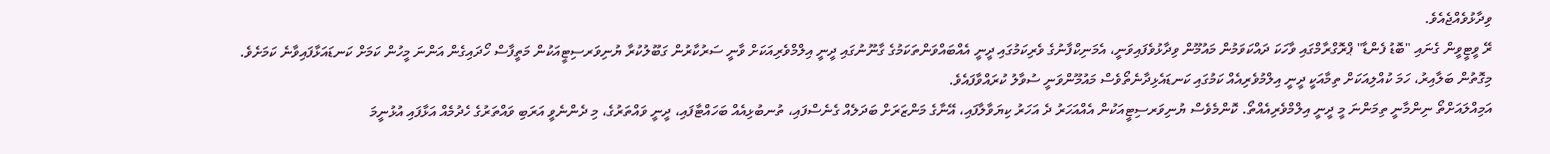ވިދާޅުވެއްޖެއެވެ.
ރޭ ވީޓީވީން ގެނައި "ބޮޑު ފެންޑާ" ޕްރޮގްރާމްގައި ވާހަކަ ދައްކަވަމުން މައުމޫން ވިދާޅުވެފައިވަނީ، އެމަނިކްފާނުގެ ވެރިކަމުގައި ދީނީ އެއްބައްވަންތަކަމުގެ ގާނޫނުގައި ދީނީ އިލްމްވެރިއަކަށް ވާނީ ސަރުކާރުން ގަބޫލުކުރާ ޔުނިވަރސިޓީއަކުން މަތީފާސް ހޯދައިގެން އަންނަ މީހުން ކަމަށް ކަނޑައަޅާފައިވާނެ ކަމަށެވެ.
މިގޮތުން ބަލާއިރު، ހަމަ ކުއްލިއަކަށް ތިމާއަކީ ދީނީ އިލްމުވެރިއެއް ކަމުގައި ކަނޑައެޅިދާނެތޯވެސް މައުމޫންވަނީ ސުވާލު ކުރައްވާފައެވެ.
އަމިއްލައަށްތޯ ނިންމާނީ ތިމަންނަ މީ ދީނީ އިލްމްވެރިއެއްތޯ. ކޮންމެވެސް ޔުނިވަރސިޓީއަކުން އެއްއަހަރު ދެ އަހަރު ކިޔަވާލާފައި، އޭނާގެ މަންޒަރަށް ބަދަލެއް ގެނެސްފައި، ތުނބުޅިއެއް ބަހައްޓާފައި، ދީނީ ވައްތަރުގެ، މި ދެންނެވީ އަރަބި ވައްތަރުގެ ހެދުމެއް އަޅާފައި އުޅުނީމަ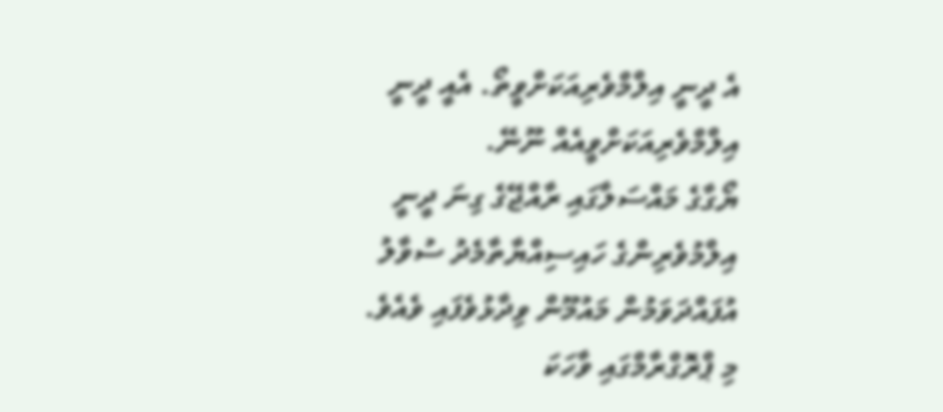އެ ދީނީ އިލްމްވެރިއަކަށްވީތޯ. އެއީ ދީނީ އިލްމްވެރިއަކަށްވީއެއް ނޫނޭ.
ޔޯގާގެ މައްސަލާގައި ރާއްޖޭގެ ގިނަ ދީނީ އިލްމުވެރިންގެ ހައިސިއްޔާތާމެދު ސުވާލު އުފައްދަވަމުން މައުމޫން ވިދާޅުވެފައި ވެއެވެ.
މި ޕްރޮގްރާމްގައި ވާހަކަ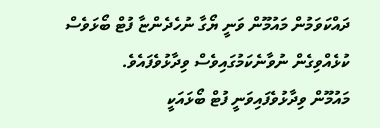ދައްކަވަމުން މައުމޫން ވަނީ ޔޯގާ ނުހެދެންޏާ ފުޓް ބޯޅަވެސް ކުޅެއްވިގެން ނުވާނެކަމުގައިވެސް ވިދާޅުވެފައެވެ.
މައުމޫން ވިދާޅުވެފައިވަނީ ފުޓް ބޯޅައަކީ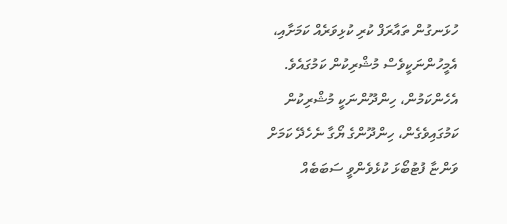ހުޅަނގުން ތައާރަފް ކުރި ކުޅިވަރެއް ކަމަށާއި، އެމީހުންނަކީވެސް މުޝްރިކުން ކަމުގައެވެ. އެހެންކަމުން، ހިންދޫންނަކީ މުޝްރިކުން ކަމުގައިވެގެން، ހިންދޫންގެ ޔޯގާ ނެހެދޭ ކަމަށް ވަންޏާ ފުޓުބޯޅަ ކުޅެވެންވީ ސަބަބެއް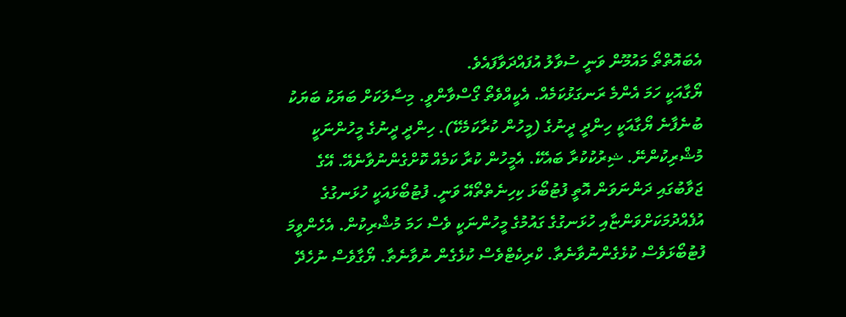އެބައޮތްތޯ މައުމޫން ވަނީ ސުވާލު އުފައްދަވާފައެވެ.
ޔޯގާއަކީ ހަމަ އެންމެ ރަނގަޅުކަމެއް. އެކީއްވެތޯ ގޯސްވާންވީ. މިސާލަކަށް ބަޔަކު ބަޔަކު ބުނެފާނެ ޔޯގާއަކީ ހިންދީ ދީނުގެ (މީހުން ކުރާކަމެކޭ). ހިންދީ ދީނުގެ މީހުންނަކީ މުޝްރިކުންނޭ. ޝިރުކުކުރާ ބައެކޭ. އެމީހުން ކުރާ ކަމެއް ކޮށްގެންނުވާނެއޭ. އޭގެ ޖަވާބުގައި ދަންނަވަން އޮތީ ފުޓުބޯޅަ ކިހިނެތްތޯއޭ ވަނީ. ފުޓުބޯޅައަކީ ހުޅަނގުގެ އުފެއްދުމަކަށްވަންޏާއި ހުޅަނގުގެ ގައުމުގެ މީހުންނަކީ ވެސް ހަމަ މުޝްރިކުން. އެހެންވީމަ ފުޓުބޯޅަވެސް ކުޅެގެންނުވާނެތާ. ކްރިކެޓްވެސް ކުޅެގެން ނުވާނެތާ. ޔޯގާވެސް ނުހެދޭ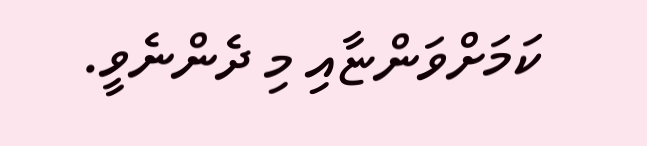ކަމަށްވަންޏާއި މި ދެންނެވީ.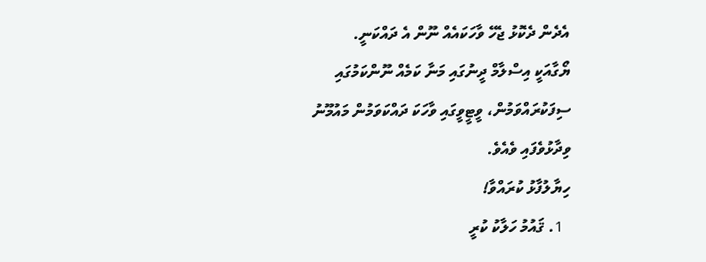އެދެން ދެކޮޅު ޖެހޭ ވާހަކައެއް ނޫން އެ ދައްކަނީ.
ޔޯގާއަކީ އިސްލާމް ދީނުގައި މަނާ ކަމެއް ނޫންކަމުގައި ސިފަކުރައްވަމުން، ވީޓީވީގައި ވާހަކަ ދައްކަވަމުން މައުމޫނު ވިދާޅުވެފައި ވެއެވެ.
ހިޔާލުފާޅު ކުރައްވާ!
  1. ޤައުމު ހަލާކު ކުރީ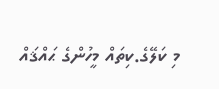މި ކަލޭގެ.ކިތައް މީހުންގެ ޙައްޤައް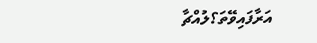އަރާފައިވޭތަ؟ލުއްޗާ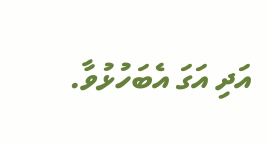އަދި އަގަ އެބަހުޅުވާ.